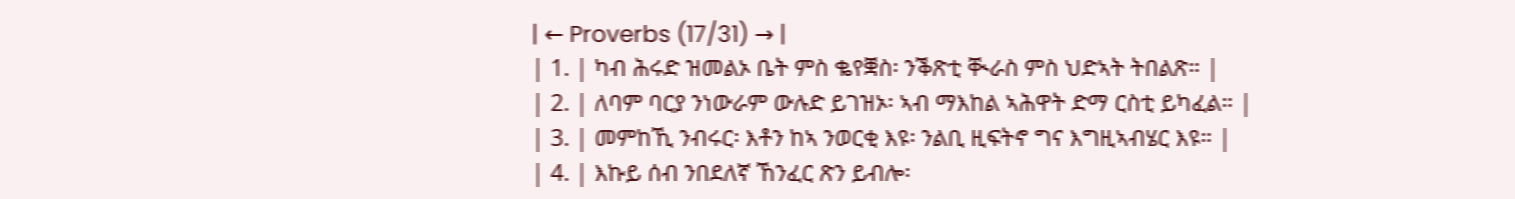| ← Proverbs (17/31) → |
| 1. | ካብ ሕሩድ ዝመልኦ ቤት ምስ ቈየቛስ፡ ንቕጽቲ ቚራስ ምስ ህድኣት ትበልጽ። |
| 2. | ለባም ባርያ ንነውራም ውሉድ ይገዝኦ፡ ኣብ ማእከል ኣሕዋት ድማ ርስቲ ይካፈል። |
| 3. | መምከኺ ንብሩር፡ እቶን ከኣ ንወርቂ እዩ፡ ንልቢ ዚፍትኖ ግና እግዚኣብሄር እዩ። |
| 4. | እኩይ ሰብ ንበደለኛ ኸንፈር ጽን ይብሎ፡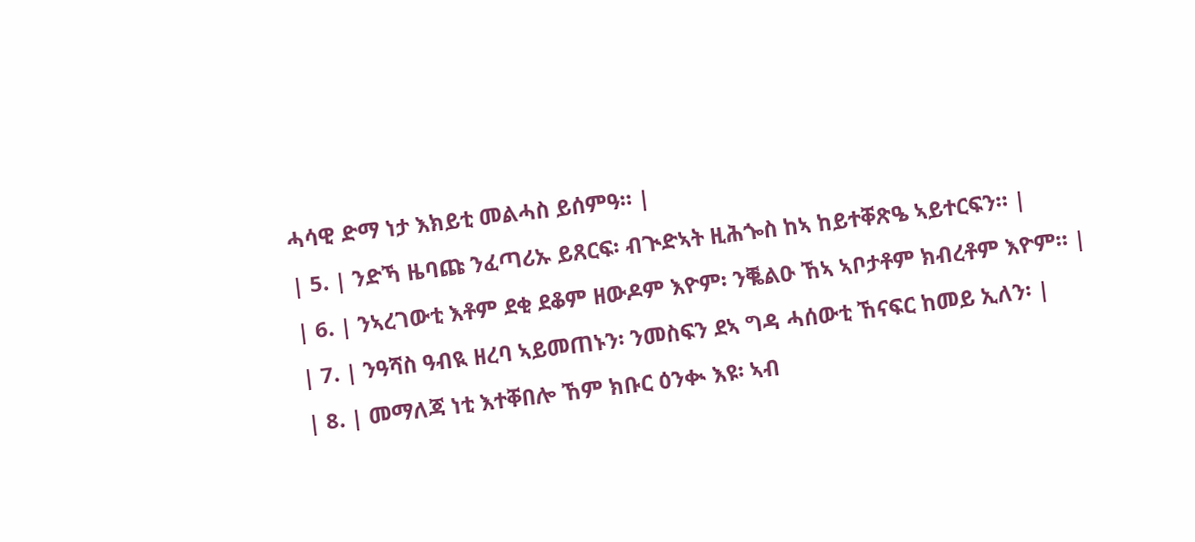ሓሳዊ ድማ ነታ እክይቲ መልሓስ ይሰምዓ። |
| 5. | ንድኻ ዜባጩ ንፈጣሪኡ ይጸርፍ፡ ብጒድኣት ዚሕጐስ ከኣ ከይተቐጽዔ ኣይተርፍን። |
| 6. | ንኣረገውቲ እቶም ደቂ ደቆም ዘውዶም እዮም፡ ንቘልዑ ኸኣ ኣቦታቶም ክብረቶም እዮም። |
| 7. | ንዓሻስ ዓብዪ ዘረባ ኣይመጠኑን፡ ንመስፍን ደኣ ግዳ ሓሰውቲ ኸናፍር ከመይ ኢለን፡ |
| 8. | መማለጃ ነቲ እተቐበሎ ኸም ክቡር ዕንቊ እዩ፡ ኣብ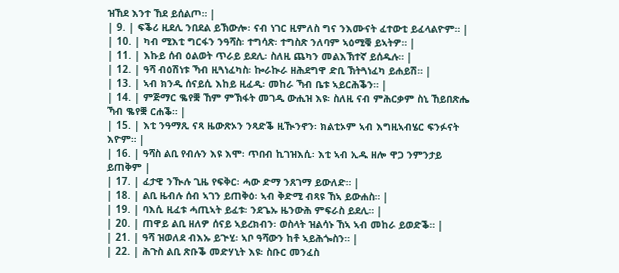ዝኸደ እንተ ኸደ ይሰልጦ። |
| 9. | ፍቕሪ ዚደሊ ንበደል ይኽውሎ፡ ናብ ነገር ዚምለስ ግና ንእሙናት ፈተውቲ ይፈላልዮም። |
| 10. | ካብ ሚእቲ ግርፋን ንዓሻስ፡ ተግሳጽ፡ ተግስጽ ንለባም ኣዕሚቑ ይኣትዎ። |
| 11. | እኩይ ሰብ ዕልወት ጥራይ ይደሊ፡ ስለዚ ጨካን መልእኽተኛ ይሰዱሉ። |
| 12. | ዓሻ ብዕሽነቱ ኻብ ዚጓነፈካስ፡ ኰራኲራ ዘሕደግዋ ድቢ ኽትጓነፈካ ይሐይሽ። |
| 13. | ኣብ ክንዲ ሰናይሲ እከይ ዚፈዲ፡ መከራ ኻብ ቤቱ ኣይርሕቕን። |
| 14. | ምጅማር ቈየቛ ኸም ምኽፋት መገዲ ውሒዝ እዩ፡ ስለዚ ናብ ምሕርቃም ስኒ ኸይበጽሔ ኻብ ቈየቛ ርሐቕ። |
| 15. | እቲ ንዓማጺ ናጻ ዜውጽኦን ንጻድቕ ዚዂንኖን፡ ክልቲኦም ኣብ እግዚኣብሄር ፍንፉናት እዮም። |
| 16. | ዓሻስ ልቢ የብሉን እዩ እሞ፡ ጥበብ ኪገዝእሲ፡ እቲ ኣብ ኢዱ ዘሎ ዋጋ ንምንታይ ይጠቅም |
| 17. | ፈታዊ ንዂሉ ጊዜ የፍቅር፡ ሓው ድማ ንጸገማ ይውለድ። |
| 18. | ልቢ ዜብሉ ሰብ ኣገን ይጠቅዕ፡ ኣብ ቅድሚ ብጻዩ ኸኣ ይውሐስ። |
| 19. | ባእሲ ዚፈቱ ሓጢኣት ይፈቱ፡ ንደጌኡ ዜንውሕ ምፍራስ ይደሊ። |
| 20. | ጠዋይ ልቢ ዘለዎ ሰናይ ኣይረክብን፡ ወስላት ዝልሳኑ ኸኣ ኣብ መከራ ይወድቕ። |
| 21. | ዓሻ ዝወለደ ብእኡ ይጒሂ፡ ኣቦ ዓሻውን ከቶ ኣይሕጐስን። |
| 22. | ሕጉስ ልቢ ጽቡቕ መድሃኒት እዩ፡ ስቡር መንፈስ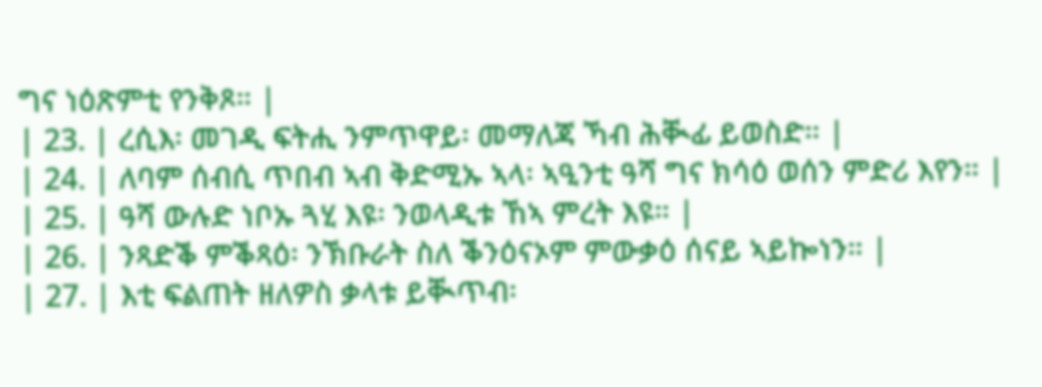ግና ነዕጽምቲ የንቅጾ። |
| 23. | ረሲእ፡ መገዲ ፍትሒ ንምጥዋይ፡ መማለጃ ኻብ ሕቚፊ ይወስድ። |
| 24. | ለባም ሰብሲ ጥበብ ኣብ ቅድሚኡ ኣላ፡ ኣዒንቲ ዓሻ ግና ክሳዕ ወሰን ምድሪ እየን። |
| 25. | ዓሻ ውሉድ ነቦኡ ጓሂ እዩ፡ ንወላዲቱ ኸኣ ምረት እዩ። |
| 26. | ንጻድቕ ምቕጻዕ፡ ንኽቡራት ስለ ቕንዕናኦም ምውቃዕ ሰናይ ኣይኰነን። |
| 27. | እቲ ፍልጠት ዘለዎስ ቃላቱ ይቚጥብ፡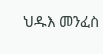ህዱእ መንፈስ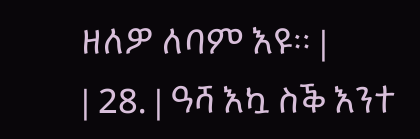ዘለዎ ለባም እዩ። |
| 28. | ዓሻ እኳ ስቕ እንተ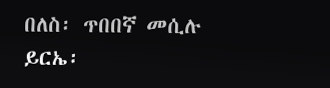በለስ፡ ጥበበኛ መሲሉ ይርኤ፡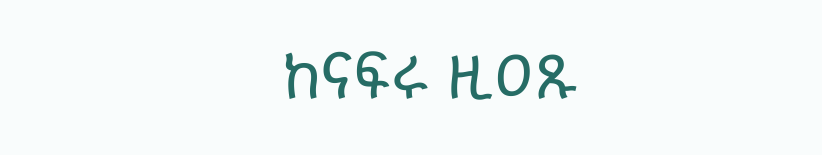ከናፍሩ ዚዐጹ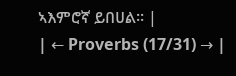ኣእምሮኛ ይበሀል። |
| ← Proverbs (17/31) → |